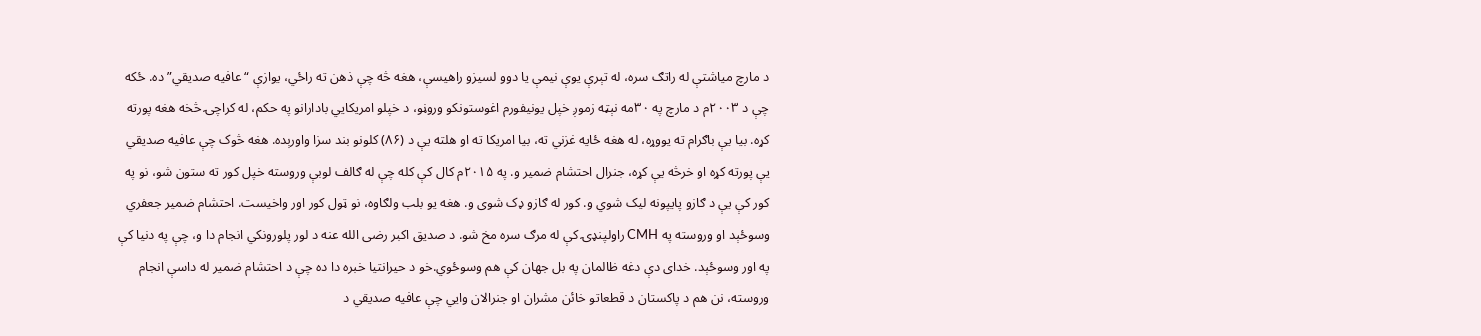د مارچ میاشتې له راتګ سره، له تېرې یوې نیمې یا دوو لسیزو راهیسې، هغه څه چې ذهن ته راځي، یوازې “عافیه صدیقي” ده. ځکه چې د ۲۰۰۳م د مارچ په ۳۰مه نېټه زموږ خپل یونیفورم اغوستونکو وروڼو، د خپلو امریکایي بادارانو په حکم، له کراچۍ څخه هغه پورته کړه. بیا یې باګرام ته یووړه، له هغه ځایه غزني ته، بیا امریکا ته او هلته یې د (۸۶) کلونو بند سزا واورېده. هغه څوک چې عافیه صدیقي یې پورته کړه او خرڅه یې کړه، جنرال احتشام ضمیر و. په ۲۰۱۵م کال کې کله چې له ګالف لوبې وروسته خپل کور ته ستون شو، نو په کور کې یې د ګازو پایپونه لیک شوي و. کور له ګازو ډک شوی و. هغه یو بلب ولګاوه، نو ټول کور اور واخیست. احتشام ضمیر جعفري وسوځېد او وروسته په CMH راولپنډۍ کې له مرګ سره مخ شو. د صدیق اکبر رضی الله عنه د لور پلورونکي انجام دا و، چې په دنیا کې په اور وسوځېد. خدای دې دغه ظالمان په بل جهان کې هم وسوځوي.خو د حیرانتیا خبره دا ده چې د احتشام ضمیر له داسې انجام وروسته، نن هم د پاکستان د قطعاتو خائن مشران او جنرالان وایي چې عافیه صدیقي د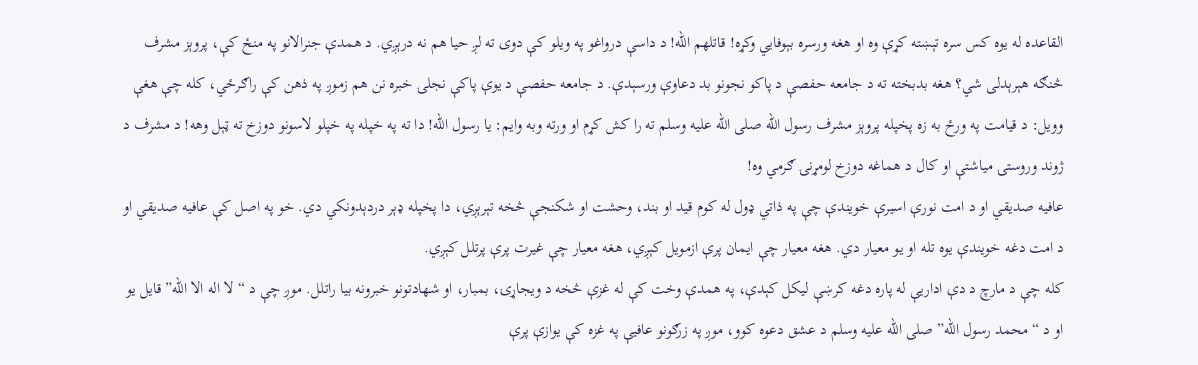القاعده له یوه کس سره تېښته کړې وه او هغه ورسره بېوفایي وکړه! قاتلهم الله! د داسې درواغو په ویلو کې دوی ته لږ حیا هم نه درېږي. د همدې جنرالانو په منځ کې، پروېز مشرف څنګه هېرېدلی شي؟ هغه بدبخته ته د جامعه حفصې د پاکو نجونو بد دعاوې ورسېدې. د جامعه حفصې د یوې پاکې نجلۍ خبره نن هم زموږ په ذهن کې راګرځي، کله چې هغې وویل: د قیامت په ورځ به زه پخپله پروېز مشرف رسول الله صلی الله علیه وسلم ته را کش کړم او ورته وبه وایم: یا رسول الله! دا ته په خپله په خپلو لاسونو دوزخ ته ټېل وهه! د مشرف د ژوند وروستۍ میاشتې او کال د هماغه دوزخ لومړنۍ ګرمي وه!
عافیه صدیقي او د امت نورې اسیرې خویندې چې په ذاتي ډول له کوم قید او بند، وحشت او شکنجې څخه تېرېږي، دا پخپله ډېر دردېدونکي دي. خو په اصل کې عافیه صدیقي او د امت دغه خویندې یوه تله او یو معیار دي. هغه معیار چې ایمان پرې ازمویل کېږي، هغه معیار چې غیرت پرې پرتلل کېږي.
کله چې د مارچ د دې اداریې له پاره دغه کرښې لیکل کېدې، په همدې وخت کې له غزې څخه د ویجاړۍ، بمبار، او شهادتونو خبرونه بیا راتلل. موږ چې د “لا اله الا الله” قایل یو او د “محمد رسول الله” صلی الله علیه وسلم د عشق دعوه کوو، موږ په زرګونو عافیې په غزه کې یوازې پرې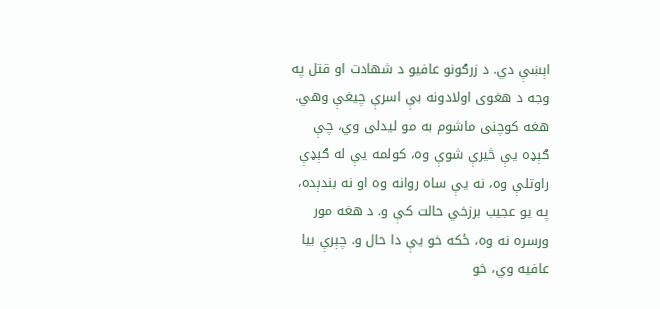اېښې دي. د زرګونو عافیو د شهادت او قتل په وجه د هغوی اولادونه بې اسرې چیغې وهي. هغه کوچنی ماشوم به مو لیدلی وي، چې ګېډه یې څیرې شوې وه، کولمه یې له ګېډې راوتلې وه، نه یې ساه روانه وه او نه بندېده، په یو عجیب برزخي حالت کې و. د هغه مور ورسره نه وه، ځکه خو یې دا حال و. چېرې بیا عافیه وي، خو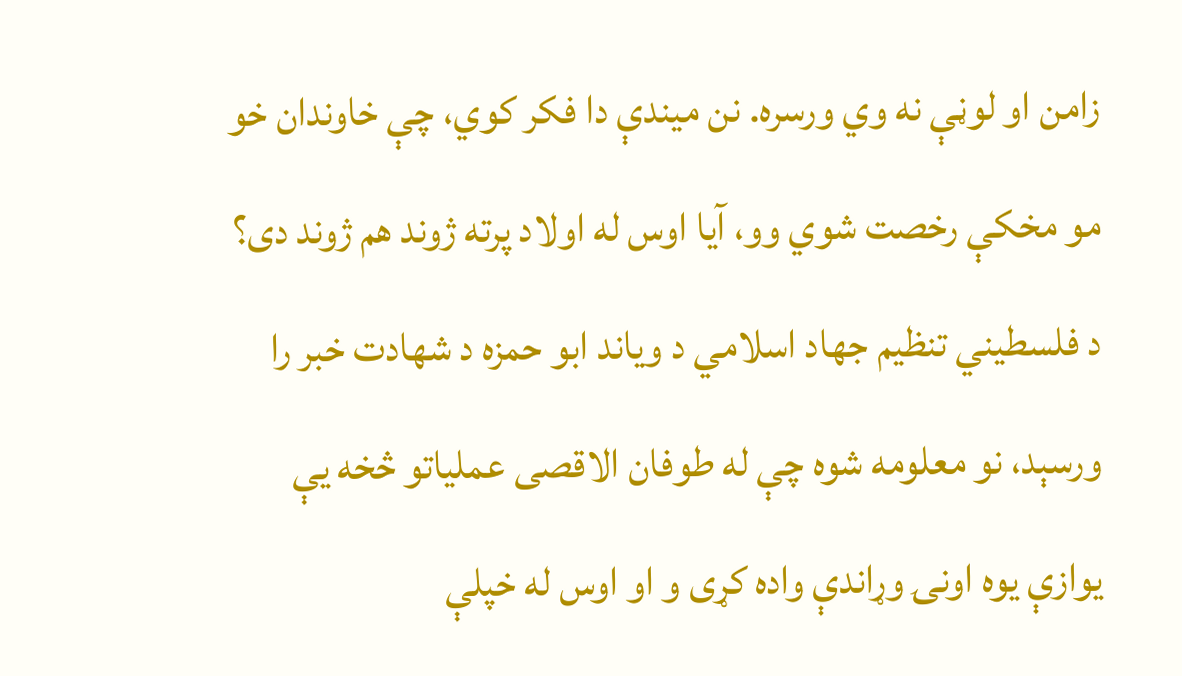زامن او لوڼې نه وي ورسره. نن میندې دا فکر کوي، چې خاوندان خو مو مخکې رخصت شوي وو، آیا اوس له اولاد پرته ژوند هم ژوند دی؟ د فلسطیني تنظیم جهاد اسلامي د ویاند ابو حمزه د شهادت خبر را ورسېد، نو معلومه شوه چې له طوفان الاقصی عملیاتو څخه یې یوازې یوه اونۍ وړاندې واده کړی و او اوس له خپلې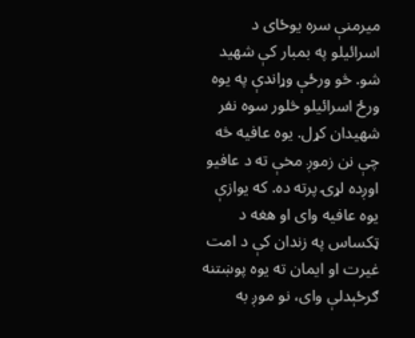میرمنې سره یوځای د اسرائیلو په بمبار کې شهید شو. څو ورځې وړاندې په یوه ورځ اسرائیلو څلور سوه نفر شهیدان کړل. یوه عافیه څه چې نن زموږ مخې ته د عافیو اوږده لړۍ پرته ده. که یوازې یوه عافیه وای او هغه د ټکساس په زندان کې د امت غیرت او ایمان ته یوه پوښتنه ګرځېدلې وای، نو موږ به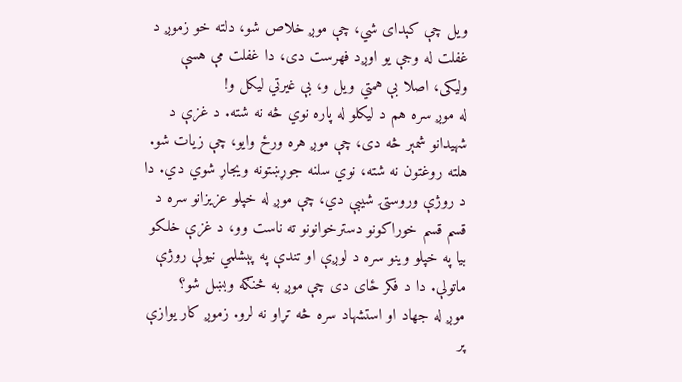ویل چې کېدای شي، چې موږ خلاص شو، دلته خو زموږ د غفلت له وجې یو اوږد فهرست دی، دا غفلت مې هسې ولیکی، اصلا بې همتي ویل و، بې غیرتي لیکل و!
له موږ سره هم د لیکلو له پاره نوي څه نه شته. د غزې د شهیدانو شمېر څه دی، چې موږ هره ورځ وایو، چې زیات شو. هلته روغتون نه شته، نوي سلنه جوړښتونه ویجاړ شوي دي. دا د روژې وروستۍ شیبې دي، چې موږ له خپلو عزیزانو سره د قسم قسم خوراکونو دسترخوانونو ته ناست وو، د غزې خلکو بیا په خپلو وینو سره د لوږې او تندې په پېشلمي نیولې روژې ماتولې. دا د فکر ځای دی چې موږ به څنګه وبښل شو؟
موږ له جهاد او استشهاد سره څه تړاو نه لرو. زموږ کار یوازې پر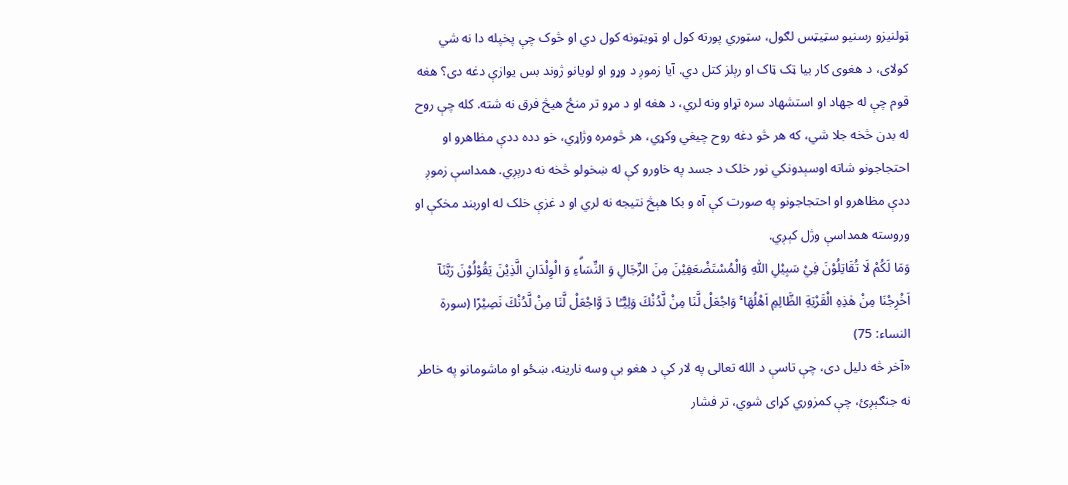ټولنیزو رسنیو سټیټس لګول، سټوري پورته کول او ټویټونه کول دي او څوک چې پخپله دا نه شي کولای، د هغوی کار بیا ټک ټاک او رېلز کتل دي. آیا زموږ د وړو او لویانو ژوند بس یوازې دغه دی؟ هغه قوم چې له جهاد او استشهاد سره تړاو ونه لري، د هغه او د مړو تر منځ هیڅ فرق نه شته. کله چې روح له بدن څخه جلا شي، که هر څو دغه روح چیغي وکړي، هر څومره وژاړي، خو دده ددې مظاهرو او احتجاجونو شاته اوسېدونکي نور خلک د جسد په خاورو کې له ښخولو څخه نه درېږي. همداسې زموږ ددې مظاهرو او احتجاجونو په صورت کې آه و بکا هېڅ نتیجه نه لري او د غزې خلک له اوربند مخکې او وروسته همداسې وژل کېږي.
وَمَا لَكُمْ لَا تُقَاتِلُوْنَ فِيْ سَبِيْلِ اللّٰهِ وَالْمُسْتَضْعَفِيْنَ مِنَ الرِّجَالِ وَ النِّسَاۗءِ وَ الْوِلْدَانِ الَّذِيْنَ يَقُوْلُوْنَ رَبَّنَآ اَخْرِجْنَا مِنْ ھٰذِهِ الْقَرْيَةِ الظَّالِمِ اَهْلُھَا ۚ وَاجْعَلْ لَّنَا مِنْ لَّدُنْكَ وَلِيًّـۢا ڌ وَّاجْعَلْ لَّنَا مِنْ لَّدُنْكَ نَصِيْرًا (سورة النساء: 75)
«آخر څه دلیل دی، چې تاسې د الله تعالی په لار کې د هغو بې وسه نارینه، ښځو او ماشومانو په خاطر نه جنګېږئ، چې کمزوري کړای شوي، تر فشار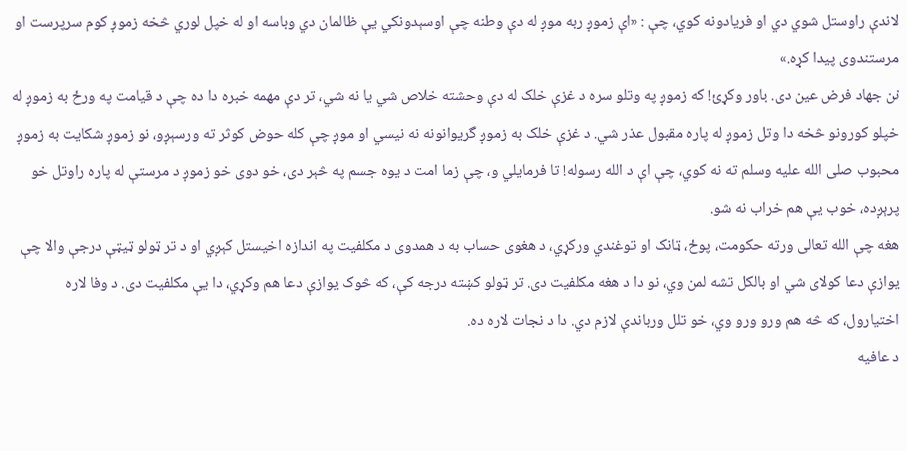لاندې راوستل شوي دي او فریادونه کوي، چې : «اې زموږ ربه موږ له دې وطنه چې اوسېدونکي یې ظالمان دي وباسه او له خپل لوري څخه زموږ کوم سرپرست او مرستندوی پیدا کړه.»
نن جهاد فرض عین دی. باور وکړئ! که زموږ په وتلو سره د غزې خلک له دې وحشته خلاص شي یا نه شي، تر دې مهمه خبره دا ده چې د قیامت په ورځ به زموږ له خپلو کورونو څخه دا وتل زموږ له پاره مقبول عذر شي. د غزې خلک به زموږ گریوانونه نه نیسي او موږ چې کله حوض کوثر ته ورسېږو، نو زموږ شکایت به زموږ محبوب صلی الله علیه وسلم ته نه کوي، چې اې د الله رسوله! تا فرمایلي و، چې زما امت د یوه جسم په څېر دی، خو دوی خو زموږ د مرستې له پاره راوتل خو پرېږده، خوب یې هم خراب نه شو.
هغه چې الله تعالی ورته حکومت، پوځ، ټانک او توغندي ورکړي، د هغوی حساب به د همدوی د مکلفیت په اندازه اخیستل کېږي او د تر ټولو ټیټې درجې والا چې یوازې دعا کولای شي او بالکل تشه لمن وي، نو دا د هغه مکلفیت دی. تر ټولو کښته درجه کې، که څوک یوازې دعا هم وکړي، دا یې مکلفیت دی. د وفا لاره اختیارول، که څه هم ورو ورو وي، خو تلل ورباندې لازم دي. دا د نجات لاره ده.
د عافیه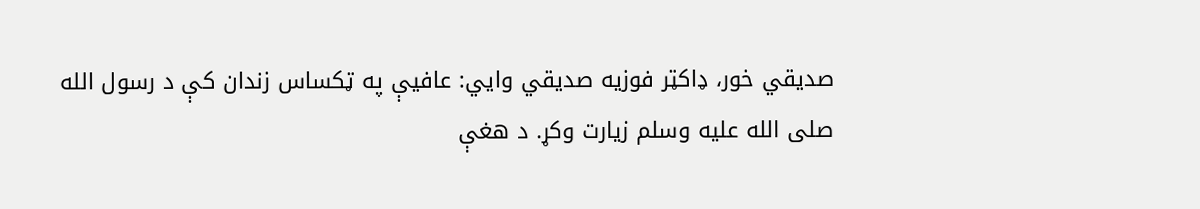صدیقي خور، ډاکټر فوزیه صدیقي وايي: عافیې په ټکساس زندان کې د رسول الله صلی الله علیه وسلم زیارت وکړ. د هغې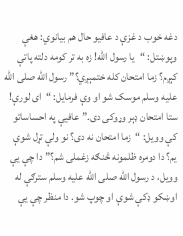دغه خوب د غزې د عافیو حال هم بیانوي: هغې وپوښتل: “یا رسول الله! زه به تر کومه دلته پاتې کېږم؟ زما امتحان کله ختمېږي؟” رسول الله صلی الله علیه وسلم موسک شو او وې فرمایل: “ای لورې! ستا امتحان ډېر وړوکی دی.” عافیې په احساساتو کې وویل: “زما امتحان نه دی؟ نو ولې تړل شوې یم؟ دا دومره ظلمونه څنګه زغملی شم؟” دا چې یې وویل، د رسول الله صلی الله علیه وسلم سترګې له اوښکو ډکې شوې او چوپ شو. دا منظر چې یې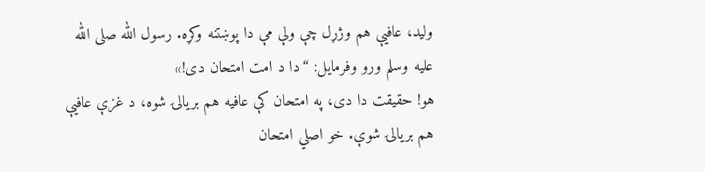ولید، عافیې هم وژړل چې ولې مې دا پوښتنه وکړه. رسول الله صلی الله علیه وسلم ورو وفرمایل: “دا د امت امتحان دی!»
هو! حقیقت دا دی، په امتحان کې عافیه هم بریالۍ شوه، د غزې عافیې هم بریالۍ شوې. خو اصلي امتحان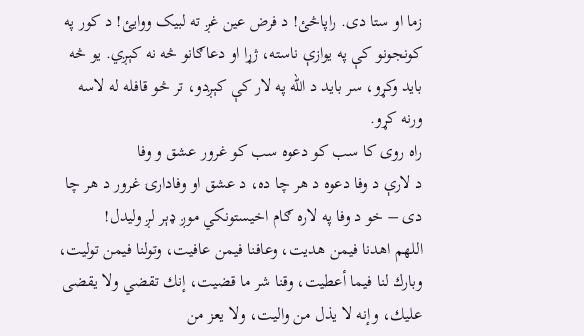زما او ستا دی. راپاڅئ! د فرض عین غږ ته لبیک ووایئ! د کور په کونجونو کې په یوازې ناسته، ژړا او دعاګانو څه نه کېږي. یو څه باید وکړو، سر باید د الله په لار کې کېږدو، تر څو قافله له لاسه ورنه کړو.
راه روی کا سب کو دعوه سب کو غرور عشق و وفا
د لارې د وفا دعوه د هر چا ده، د عشق او وفادارۍ غرور د هر چا دی – خو د وفا په لاره ګام اخیستونکي موږ ډېر لږ ولیدل!
اللهم اهدنا فيمن هديت، وعافنا فيمن عافيت، وتولنا فيمن توليت، وبارك لنا فيما أعطيت، وقنا شر ما قضيت، إنك تقضي ولا يقضى عليك، وإنه لا يذل من واليت، ولا يعز من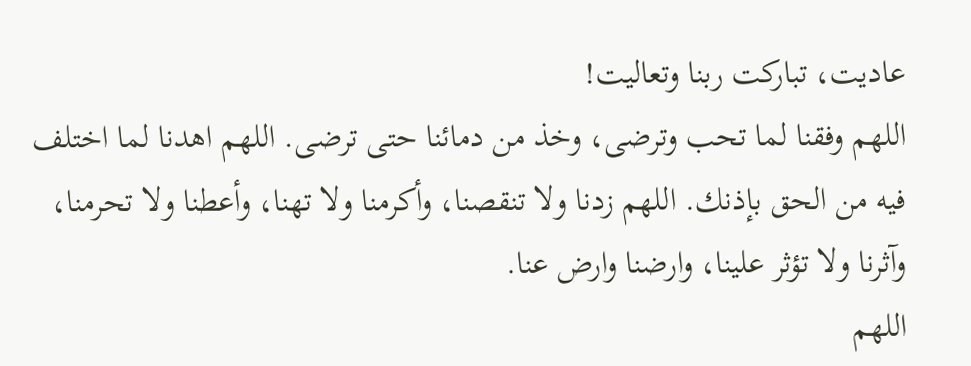عاديت، تباركت ربنا وتعاليت!
اللهم وفقنا لما تحب وترضى، وخذ من دمائنا حتى ترضى. اللهم اهدنا لما اختلف فيه من الحق بإذنك. اللهم زدنا ولا تنقصنا، وأكرمنا ولا تهنا، وأعطنا ولا تحرمنا، وآثرنا ولا تؤثر علينا، وارضنا وارض عنا.
اللهم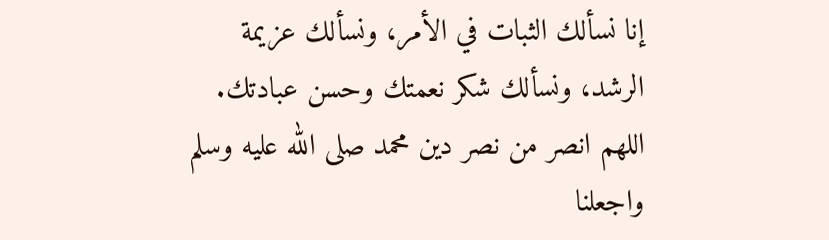إنا نسألك الثبات في الأمر، ونسألك عزيمة الرشد، ونسألك شكر نعمتك وحسن عبادتك. اللهم انصر من نصر دين محمد صلی الله علیه وسلم واجعلنا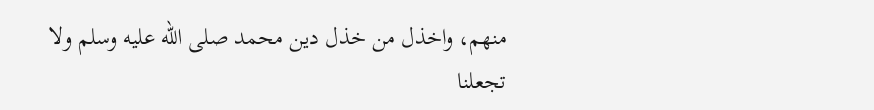منهم، واخذل من خذل دين محمد صلی الله علیه وسلم ولا تجعلنا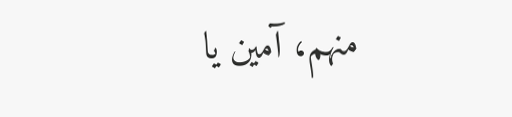منهم، آمین يا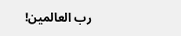رب العالمین!